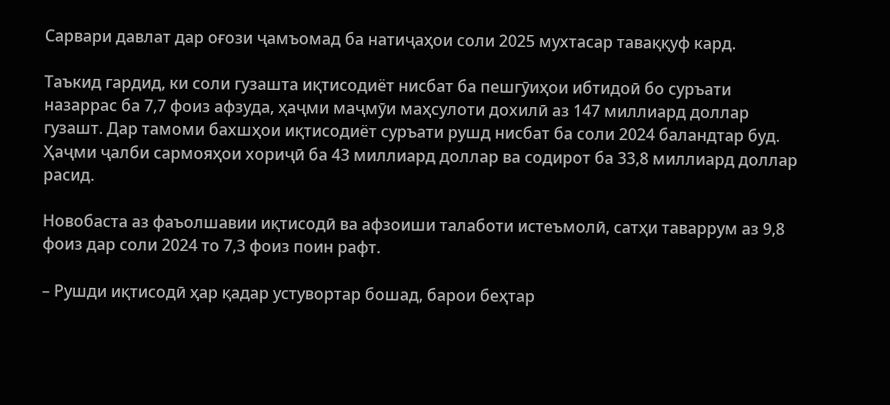Сарвари давлат дар оғози ҷамъомад ба натиҷаҳои соли 2025 мухтасар таваққуф кард.

Таъкид гардид, ки соли гузашта иқтисодиёт нисбат ба пешгӯиҳои ибтидоӣ бо суръати назаррас ба 7,7 фоиз афзуда, ҳаҷми маҷмӯи маҳсулоти дохилӣ аз 147 миллиард доллар гузашт. Дар тамоми бахшҳои иқтисодиёт суръати рушд нисбат ба соли 2024 баландтар буд. Ҳаҷми ҷалби сармояҳои хориҷӣ ба 43 миллиард доллар ва содирот ба 33,8 миллиард доллар расид.

Новобаста аз фаъолшавии иқтисодӣ ва афзоиши талаботи истеъмолӣ, сатҳи таваррум аз 9,8 фоиз дар соли 2024 то 7,3 фоиз поин рафт.

– Рушди иқтисодӣ ҳар қадар устувортар бошад, барои беҳтар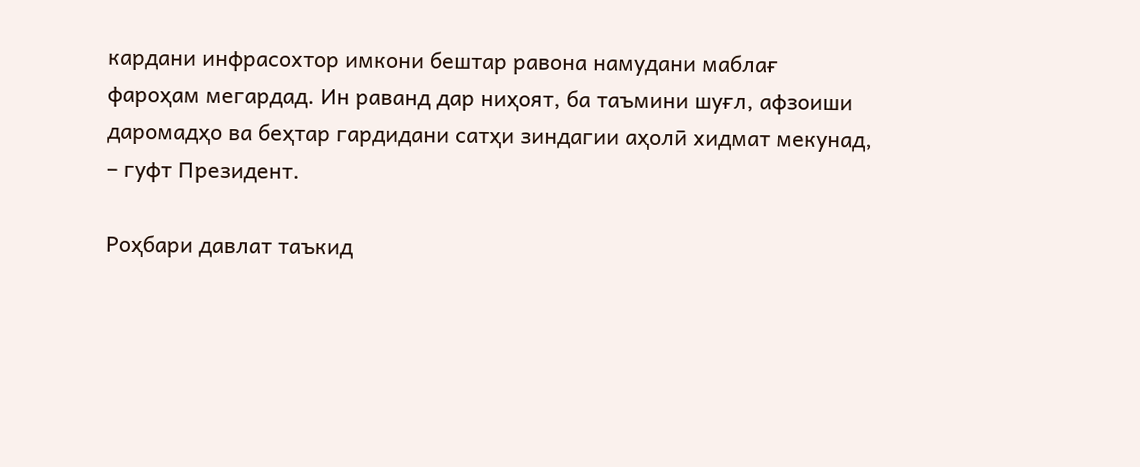кардани инфрасохтор имкони бештар равона намудани маблағ фароҳам мегардад. Ин раванд дар ниҳоят, ба таъмини шуғл, афзоиши даромадҳо ва беҳтар гардидани сатҳи зиндагии аҳолӣ хидмат мекунад, – гуфт Президент.

Роҳбари давлат таъкид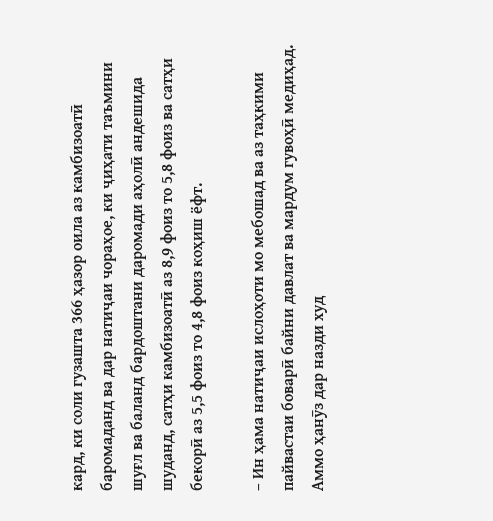кард, ки соли гузашта 366 ҳазор оила аз камбизоатӣ баромаданд ва дар натиҷаи чораҳое, ки ҷиҳати таъмини шуғл ва баланд бардоштани даромади аҳолӣ андешида шуданд, сатҳи камбизоатӣ аз 8,9 фоиз то 5,8 фоиз ва сатҳи бекорӣ аз 5,5 фоиз то 4,8 фоиз коҳиш ёфт.

– Ин ҳама натиҷаи ислоҳоти мо мебошад ва аз таҳкими пайвастаи боварӣ байни давлат ва мардум гувоҳӣ медиҳад. Аммо ҳанӯз дар назди худ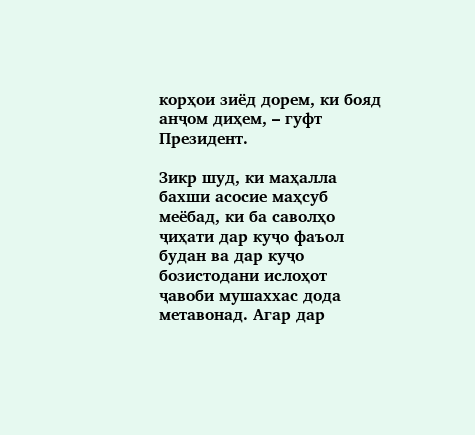корҳои зиёд дорем, ки бояд анҷом диҳем, – гуфт Президент.

Зикр шуд, ки маҳалла бахши асосие маҳсуб меёбад, ки ба саволҳо ҷиҳати дар куҷо фаъол будан ва дар куҷо бозистодани ислоҳот ҷавоби мушаххас дода метавонад. Агар дар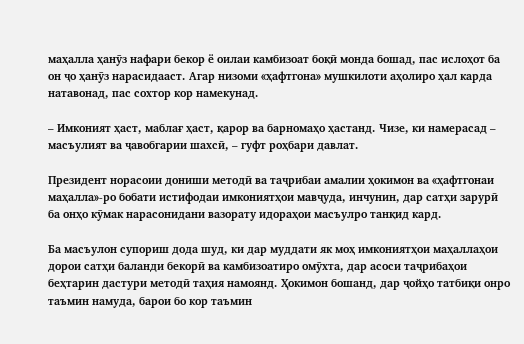маҳалла ҳанӯз нафари бекор ё оилаи камбизоат боқӣ монда бошад, пас ислоҳот ба он ҷо ҳанӯз нарасидааст. Агар низоми «ҳафтгона» мушкилоти аҳолиро ҳал карда натавонад, пас сохтор кор намекунад.

– Имконият ҳаст, маблағ ҳаст, қарор ва барномаҳо ҳастанд. Чизе, ки намерасад – масъулият ва ҷавобгарии шахсӣ, – гуфт роҳбари давлат.

Президент норасоии дониши методӣ ва таҷрибаи амалии ҳокимон ва «ҳафтгонаи маҳалла»-ро бобати истифодаи имкониятҳои мавҷуда, инчунин, дар сатҳи зарурӣ ба онҳо кӯмак нарасонидани вазорату идораҳои масъулро танқид кард.

Ба масъулон супориш дода шуд, ки дар муддати як моҳ имкониятҳои маҳаллаҳои дорои сатҳи баланди бекорӣ ва камбизоатиро омӯхта, дар асоси таҷрибаҳои беҳтарин дастури методӣ таҳия намоянд. Ҳокимон бошанд, дар ҷойҳо татбиқи онро таъмин намуда, барои бо кор таъмин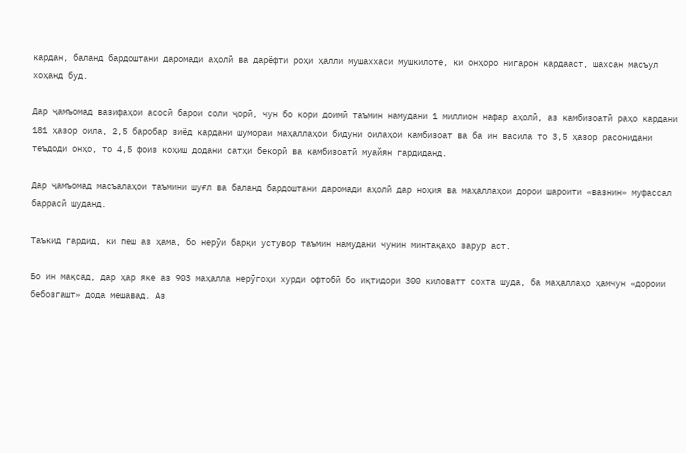кардан, баланд бардоштани даромади аҳолӣ ва дарёфти роҳи ҳалли мушаххаси мушкилоте, ки онҳоро нигарон кардааст, шахсан масъул хоҳанд буд.

Дар ҷамъомад вазифаҳои асосӣ барои соли ҷорӣ, чун бо кори доимӣ таъмин намудани 1 миллион нафар аҳолӣ, аз камбизоатӣ раҳо кардани 181 ҳазор оила, 2,5 баробар зиёд кардани шумораи маҳаллаҳои бидуни оилаҳои камбизоат ва ба ин васила то 3,5 ҳазор расонидани теъдоди онҳо, то 4,5 фоиз коҳиш додани сатҳи бекорӣ ва камбизоатӣ муайян гардиданд.

Дар ҷамъомад масъалаҳои таъмини шуғл ва баланд бардоштани даромади аҳолӣ дар ноҳия ва маҳаллаҳои дорои шароити «вазнин» муфассал баррасӣ шуданд.

Таъкид гардид, ки пеш аз ҳама, бо нерӯи барқи устувор таъмин намудани чунин минтақаҳо зарур аст.

Бо ин мақсад, дар ҳар яке аз 903 маҳалла нерӯгоҳи хурди офтобӣ бо иқтидори 300 киловатт сохта шуда, ба маҳаллаҳо ҳамчун «дороии бебозгашт» дода мешавад. Аз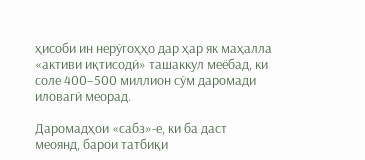ҳисоби ин нерӯгоҳҳо дар ҳар як маҳалла «активи иқтисодӣ» ташаккул меёбад, ки соле 400–500 миллион сӯм даромади иловагӣ меорад.

Даромадҳои «сабз»-е, ки ба даст меоянд, барои татбиқи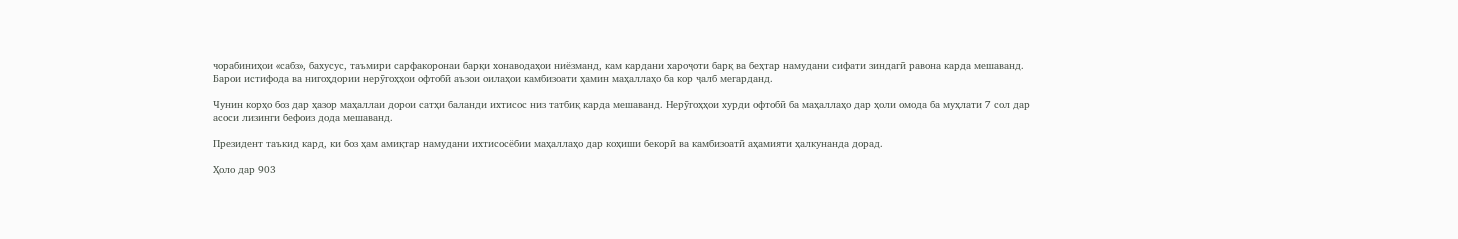чорабиниҳои «сабз», бахусус, таъмири сарфакоронаи барқи хонаводаҳои ниёзманд, кам кардани хароҷоти барқ ва беҳтар намудани сифати зиндагӣ равона карда мешаванд. Барои истифода ва нигоҳдории нерӯгоҳҳои офтобӣ аъзои оилаҳои камбизоати ҳамин маҳаллаҳо ба кор ҷалб мегарданд.

Чунин корҳо боз дар ҳазор маҳаллаи дорои сатҳи баланди ихтисос низ татбиқ карда мешаванд. Нерӯгоҳҳои хурди офтобӣ ба маҳаллаҳо дар ҳоли омода ба муҳлати 7 сол дар асоси лизинги бефоиз дода мешаванд.

Президент таъкид кард, ки боз ҳам амиқтар намудани ихтисосёбии маҳаллаҳо дар коҳиши бекорӣ ва камбизоатӣ аҳамияти ҳалкунанда дорад.

Ҳоло дар 903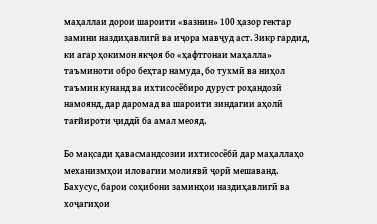маҳаллаи дорои шароити «вазнин» 100 ҳазор гектар замини наздиҳавлигӣ ва иҷора мавҷуд аст. Зикр гардид, ки агар ҳокимон якҷоя бо «ҳафтгонаи маҳалла» таъминоти обро беҳтар намуда, бо тухмӣ ва ниҳол таъмин кунанд ва ихтисосёбиро дуруст роҳандозӣ намоянд, дар даромад ва шароити зиндагии аҳолӣ тағйироти ҷиддӣ ба амал меояд.

Бо мақсади ҳавасмандсозии ихтисосёбӣ дар маҳаллаҳо механизмҳои иловагии молиявӣ ҷорӣ мешаванд. Бахусус, барои соҳибони заминҳои наздиҳавлигӣ ва хоҷагиҳои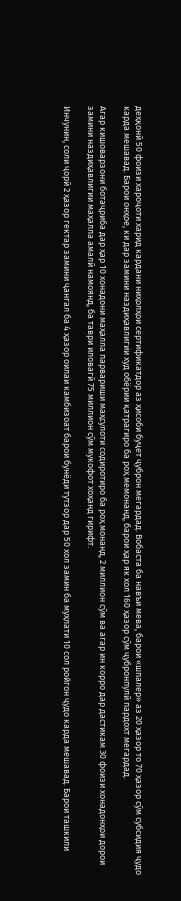деҳқонӣ 50 фоизи хароҷоти харид кардани ниҳолҳои сертификатдор аз ҳисоби буҷет ҷуброн мегардад. Вобаста ба навъи мева, барои «шпалер» аз 20 ҳазор то 70 ҳазор сӯм субсидия ҷудо карда мешавад. Барои онҳое, ки дар замини наздиҳавлигии худ обёрии қатрагиро ба роҳ мемонанд, барои ҳар як хол 160 ҳазор сӯм ҷубронпулӣ пардохт мегардад.

Агар кишоварзони ботаҷриба дар ҳар 10 хонадони маҳалла парвариши маҳсулоти содиротиро ба роҳ монанд, 2 миллион сӯм ва агар ин корро дар дастикам 30 фоизи хонадонҳои дорои замини наздиҳавлигии маҳалла амалӣ намоянд, ба таври иловагӣ 75 миллион сӯм мукофот хоҳанд гирифт.

Инчунин, соли ҷорӣ 2 ҳазор гектар замини ҷангал ба 4 ҳазор оилаи камбизоат барои бунёди тутзор дар 50 хол замин ба муҳлати 10 сол ройгон ҷудо карда мешавад. Барои ташкили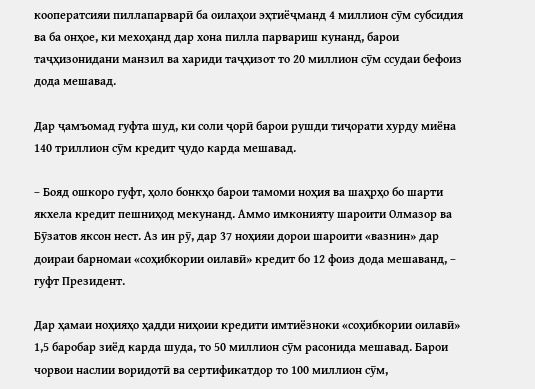кооператсияи пиллапарварӣ ба оилаҳои эҳтиёҷманд 4 миллион сӯм субсидия ва ба онҳое, ки мехоҳанд дар хона пилла парвариш кунанд, барои таҷҳизонидани манзил ва хариди таҷҳизот то 20 миллион сӯм ссудаи бефоиз дода мешавад.

Дар ҷамъомад гуфта шуд, ки соли ҷорӣ барои рушди тиҷорати хурду миёна 140 триллион сӯм кредит ҷудо карда мешавад.

– Бояд ошкоро гуфт, ҳоло бонкҳо барои тамоми ноҳия ва шаҳрҳо бо шарти якхела кредит пешниҳод мекунанд. Аммо имконияту шароити Олмазор ва Бӯзатов яксон нест. Аз ин рӯ, дар 37 ноҳияи дорои шароити «вазнин» дар доираи барномаи «соҳибкории оилавӣ» кредит бо 12 фоиз дода мешаванд, – гуфт Президент.

Дар ҳамаи ноҳияҳо ҳадди ниҳоии кредити имтиёзноки «соҳибкории оилавӣ» 1,5 баробар зиёд карда шуда, то 50 миллион сӯм расонида мешавад. Барои чорвои наслии воридотӣ ва сертификатдор то 100 миллион сӯм,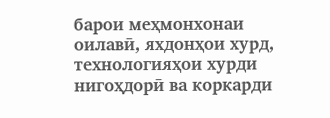барои меҳмонхонаи оилавӣ, яхдонҳои хурд, технологияҳои хурди нигоҳдорӣ ва коркарди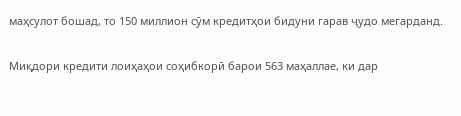маҳсулот бошад, то 150 миллион сӯм кредитҳои бидуни гарав ҷудо мегарданд.

Миқдори кредити лоиҳаҳои соҳибкорӣ барои 563 маҳаллае, ки дар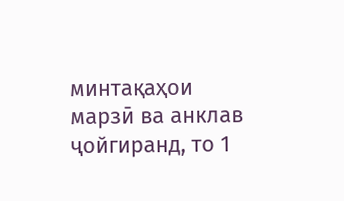минтақаҳои марзӣ ва анклав ҷойгиранд, то 1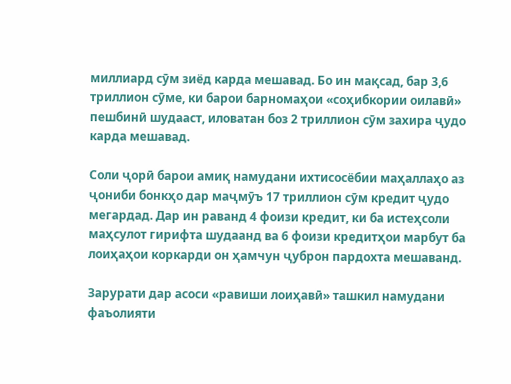миллиард сӯм зиёд карда мешавад. Бо ин мақсад, бар 3,6 триллион сӯме, ки барои барномаҳои «соҳибкории оилавӣ» пешбинӣ шудааст, иловатан боз 2 триллион сӯм захира ҷудо карда мешавад.

Соли ҷорӣ барои амиқ намудани ихтисосёбии маҳаллаҳо аз ҷониби бонкҳо дар маҷмӯъ 17 триллион сӯм кредит ҷудо мегардад. Дар ин раванд 4 фоизи кредит, ки ба истеҳсоли маҳсулот гирифта шудаанд ва 6 фоизи кредитҳои марбут ба лоиҳаҳои коркарди он ҳамчун ҷуброн пардохта мешаванд.

Зарурати дар асоси «равиши лоиҳавӣ» ташкил намудани фаъолияти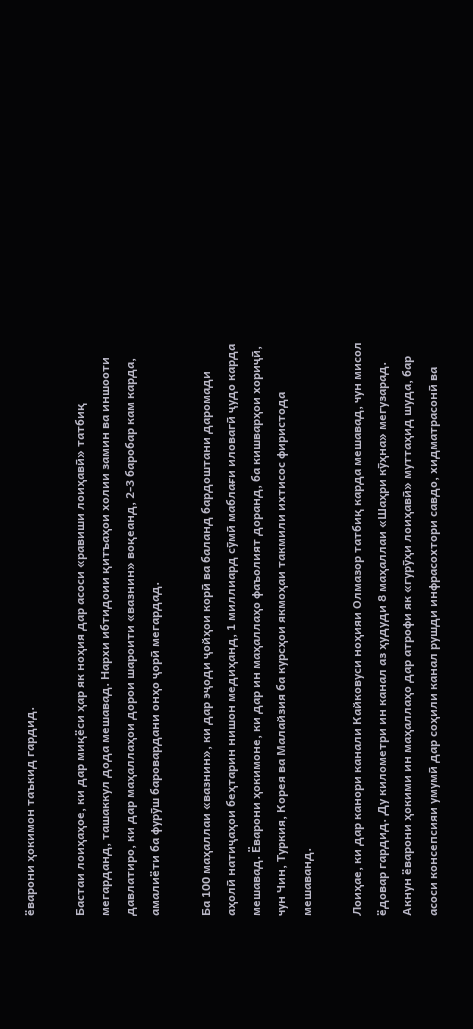ёварони ҳокимон таъкид гардид.

Бастаи лоиҳаҳое, ки дар миқёси ҳар як ноҳия дар асоси «равиши лоиҳавӣ» татбиқ мегарданд, ташаккул дода мешавад. Нархи ибтидоии қитъаҳои холии замин ва иншооти давлатиро, ки дар маҳаллаҳои дорои шароити «вазнин» воқеанд, 2-3 баробар кам карда, амалиёти ба фурӯш баровардани онҳо ҷорӣ мегардад.

Ба 100 маҳаллаи «вазнин», ки дар эҷоди ҷойҳои корӣ ва баланд бардоштани даромади аҳолӣ натиҷаҳои беҳтарин нишон медиҳанд, 1 миллиард сӯмӣ маблағи иловагӣ ҷудо карда мешавад. Ёварони ҳокимоне, ки дар ин маҳаллаҳо фаъолият доранд, ба кишварҳои хориҷӣ, чун Чин, Туркия, Корея ва Малайзия ба курсҳои якмоҳаи такмили ихтисос фиристода мешаванд.

Лоиҳае, ки дар канори канали Кайковуси ноҳияи Олмазор татбиқ карда мешавад, чун мисол ёдовар гардид. Ду километри ин канал аз ҳудуди 8 маҳаллаи «Шаҳри кӯҳна» мегузарад. Акнун ёварони ҳокими ин маҳаллаҳо дар атрофи як «гурӯҳи лоиҳавӣ» муттаҳид шуда, бар асоси консепсияи умумӣ дар соҳили канал рушди инфрасохтори савдо, хидматрасонӣ ва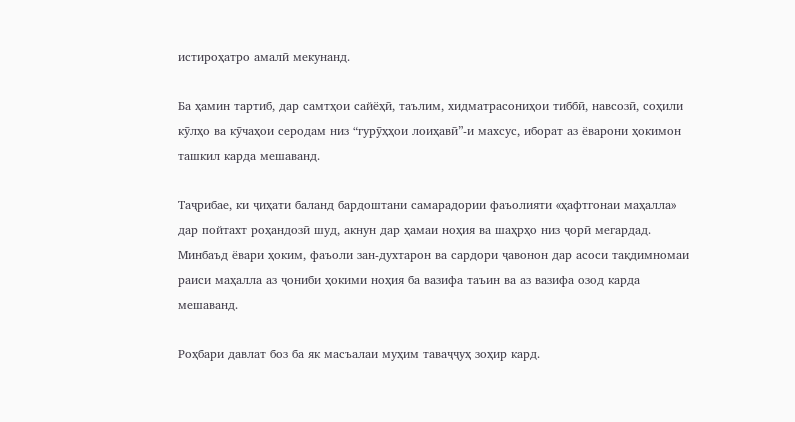истироҳатро амалӣ мекунанд.

Ба ҳамин тартиб, дар самтҳои сайёҳӣ, таълим, хидматрасониҳои тиббӣ, навсозӣ, соҳили кӯлҳо ва кӯчаҳои серодам низ “гурӯҳҳои лоиҳавӣ”-и махсус, иборат аз ёварони ҳокимон ташкил карда мешаванд.

Таҷрибае, ки ҷиҳати баланд бардоштани самарадории фаъолияти «ҳафтгонаи маҳалла» дар пойтахт роҳандозӣ шуд, акнун дар ҳамаи ноҳия ва шаҳрҳо низ ҷорӣ мегардад. Минбаъд ёвари ҳоким, фаъоли зан-духтарон ва сардори ҷавонон дар асоси тақдимномаи раиси маҳалла аз ҷониби ҳокими ноҳия ба вазифа таъин ва аз вазифа озод карда мешаванд.

Роҳбари давлат боз ба як масъалаи муҳим таваҷҷуҳ зоҳир кард.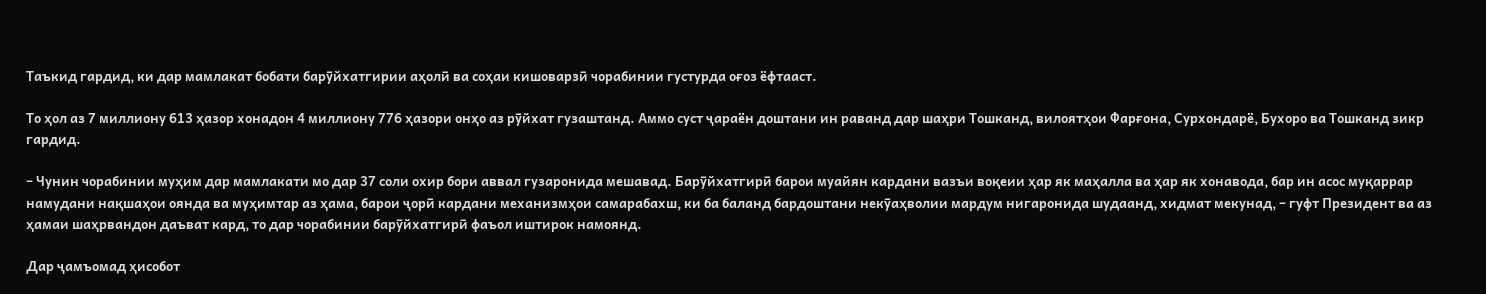Таъкид гардид, ки дар мамлакат бобати барӯйхатгирии аҳолӣ ва соҳаи кишоварзӣ чорабинии густурда оғоз ёфтааст.

То ҳол аз 7 миллиону 613 ҳазор хонадон 4 миллиону 776 ҳазори онҳо аз рӯйхат гузаштанд. Аммо суст ҷараён доштани ин раванд дар шаҳри Тошканд, вилоятҳои Фарғона, Сурхондарё, Бухоро ва Тошканд зикр гардид.

– Чунин чорабинии муҳим дар мамлакати мо дар 37 соли охир бори аввал гузаронида мешавад. Барӯйхатгирӣ барои муайян кардани вазъи воқеии ҳар як маҳалла ва ҳар як хонавода, бар ин асос муқаррар намудани нақшаҳои оянда ва муҳимтар аз ҳама, барои ҷорӣ кардани механизмҳои самарабахш, ки ба баланд бардоштани некӯаҳволии мардум нигаронида шудаанд, хидмат мекунад, – гуфт Президент ва аз ҳамаи шаҳрвандон даъват кард, то дар чорабинии барӯйхатгирӣ фаъол иштирок намоянд.

Дар ҷамъомад ҳисобот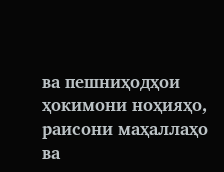ва пешниҳодҳои ҳокимони ноҳияҳо, раисони маҳаллаҳо ва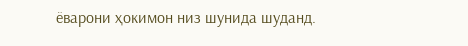ёварони ҳокимон низ шунида шуданд.